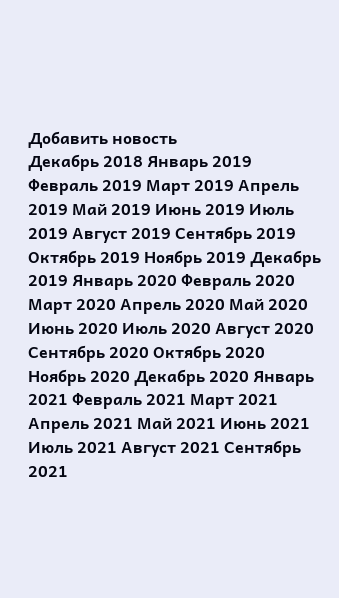Добавить новость
Декабрь 2018 Январь 2019 Февраль 2019 Март 2019 Апрель 2019 Май 2019 Июнь 2019 Июль 2019 Август 2019 Сентябрь 2019 Октябрь 2019 Ноябрь 2019 Декабрь 2019 Январь 2020 Февраль 2020 Март 2020 Апрель 2020 Май 2020 Июнь 2020 Июль 2020 Август 2020 Сентябрь 2020 Октябрь 2020 Ноябрь 2020 Декабрь 2020 Январь 2021 Февраль 2021 Март 2021 Апрель 2021 Май 2021 Июнь 2021 Июль 2021 Август 2021 Сентябрь 2021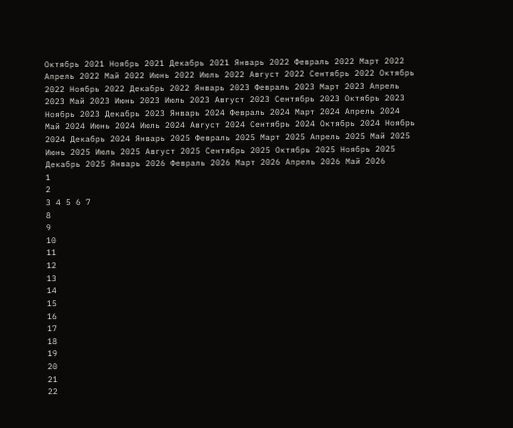Октябрь 2021 Ноябрь 2021 Декабрь 2021 Январь 2022 Февраль 2022 Март 2022 Апрель 2022 Май 2022 Июнь 2022 Июль 2022 Август 2022 Сентябрь 2022 Октябрь 2022 Ноябрь 2022 Декабрь 2022 Январь 2023 Февраль 2023 Март 2023 Апрель 2023 Май 2023 Июнь 2023 Июль 2023 Август 2023 Сентябрь 2023 Октябрь 2023 Ноябрь 2023 Декабрь 2023 Январь 2024 Февраль 2024 Март 2024 Апрель 2024 Май 2024 Июнь 2024 Июль 2024 Август 2024 Сентябрь 2024 Октябрь 2024 Ноябрь 2024 Декабрь 2024 Январь 2025 Февраль 2025 Март 2025 Апрель 2025 Май 2025 Июнь 2025 Июль 2025 Август 2025 Сентябрь 2025 Октябрь 2025 Ноябрь 2025 Декабрь 2025 Январь 2026 Февраль 2026 Март 2026 Апрель 2026 Май 2026
1
2
3 4 5 6 7
8
9
10
11
12
13
14
15
16
17
18
19
20
21
22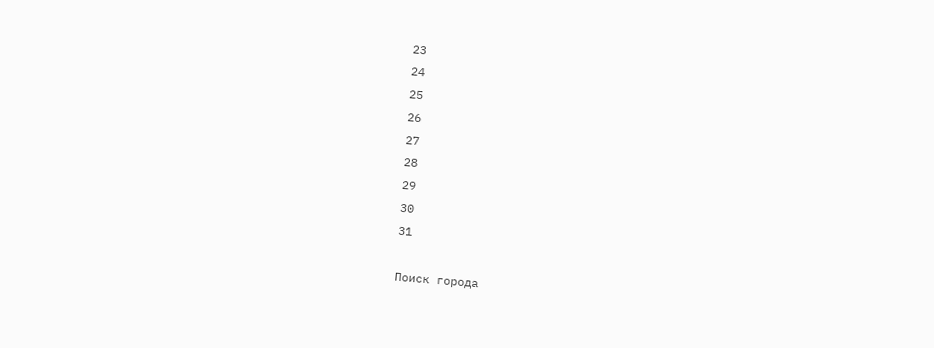23
24
25
26
27
28
29
30
31

Поиск города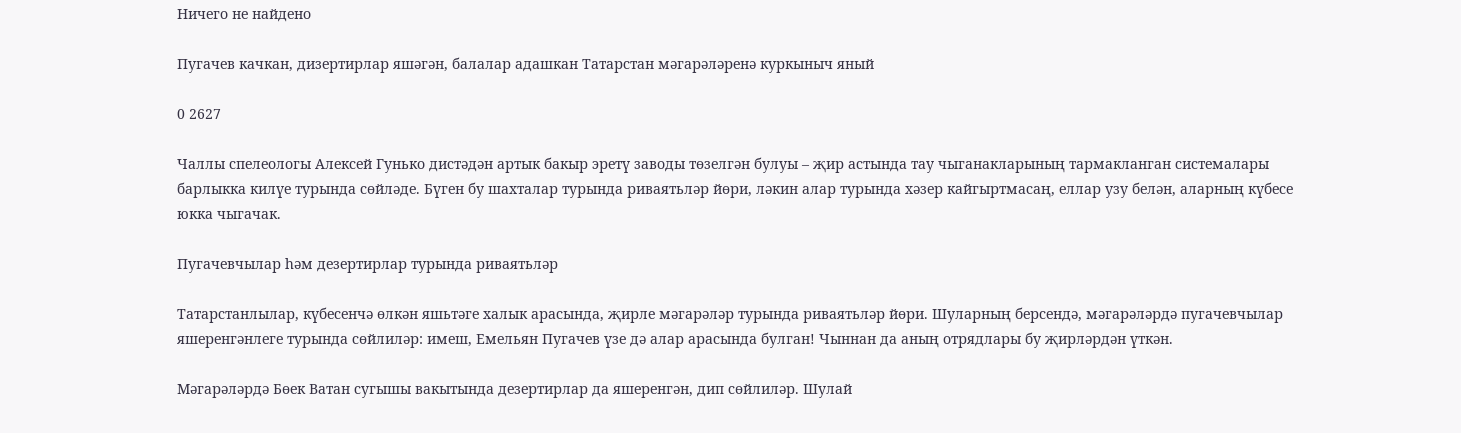Ничего не найдено

Пугачев качкан, дизертирлар яшәгән, балалар адашкан Татарстан мәгарәләренә куркыныч яный

0 2627

Чаллы спелеологы Алексей Гунько дистәдән артык бакыр эретү заводы төзелгән булуы – җир астында тау чыганакларының тармакланган системалары барлыкка килүе турында сөйләде. Бүген бу шахталар турында риваятьләр йөри, ләкин алар турында хәзер кайгыртмасаң, еллар узу белән, аларның күбесе юкка чыгачак.

Пугачевчылар һәм дезертирлар турында риваятьләр

Татарстанлылар, күбесенчә өлкән яшьтәге халык арасында, җирле мәгарәләр турында риваятьләр йөри. Шуларның берсендә, мәгарәләрдә пугачевчылар яшеренгәнлеге турында сөйлиләр: имеш, Емельян Пугачев үзе дә алар арасында булган! Чыннан да аның отрядлары бу җирләрдән үткән.

Мәгарәләрдә Бөек Ватан сугышы вакытында дезертирлар да яшеренгән, дип сөйлиләр. Шулай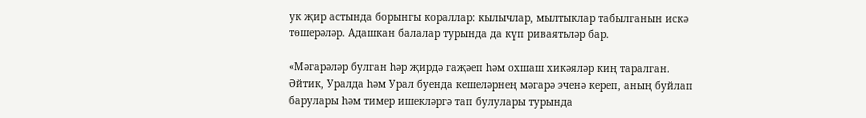ук җир астында борынгы кораллар: кылычлар, мылтыклар табылганын искә төшерәләр. Адашкан балалар турында да күп риваятьләр бар.

«Мәгарәләр булган һәр җирдә гаҗәеп һәм охшаш хикәяләр киң таралган. Әйтик, Уралда һәм Урал буенда кешеләрнең мәгарә эченә кереп, аның буйлап барулары һәм тимер ишекләргә тап булулары турында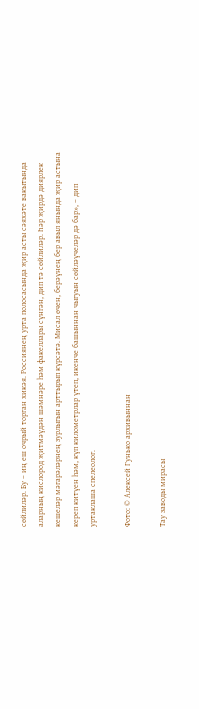сөйлиләр. Бу – иң еш очрый торган хикәя. Россиянең урта полосасында җир асты сәяхәте вакытында аларның кислород җитмәүдән шәмнәре һәм факеллары сүнгән, дип тә сөйлиләр. Һәр җирдә диярлек кешеләр мәгарәләрнең зурлыгын арттырып күрсәтә. Мисал өчен, берәүнең бер авыл янында җир астына кереп китүен һәм, күп километрлар үтеп, икенче башыннан чыгуын сөйләүчеләр дә бар», – дип уртаклаша спелеолог.

Фото: © Алексей Гунько архивыннан

Тау заводы мирасы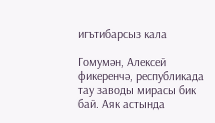игътибарсыз кала

Гомумән, Алексей фикеренчә, республикада тау заводы мирасы бик бай. Аяк астында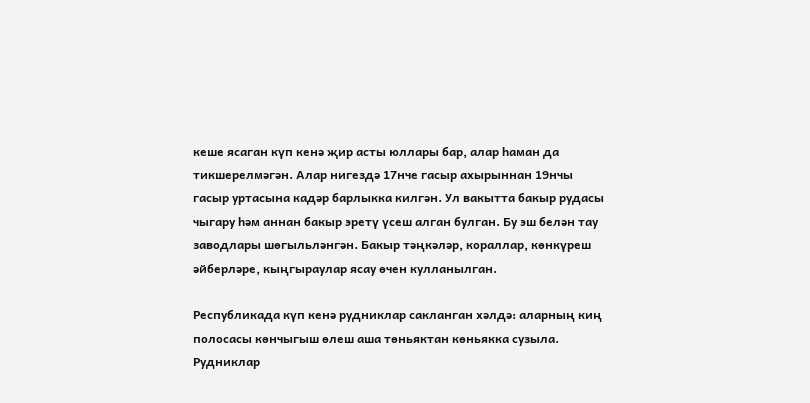кеше ясаган күп кенә җир асты юллары бар, алар һаман да тикшерелмәгән. Алар нигездә 17нче гасыр ахырыннан 19нчы гасыр уртасына кадәр барлыкка килгән. Ул вакытта бакыр рудасы чыгару һәм аннан бакыр эретү үсеш алган булган. Бу эш белән тау заводлары шөгыльләнгән. Бакыр тәңкәләр, кораллар, көнкүреш әйберләре, кыңгыраулар ясау өчен кулланылган.

Республикада күп кенә рудниклар сакланган хәлдә: аларның киң полосасы көнчыгыш өлеш аша төньяктан көньякка сузыла. Рудниклар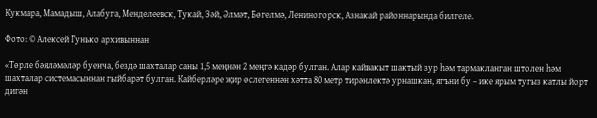Кукмара, Мамадыш, Алабуга, Менделеевск, Тукай, Зәй, Әлмәт, Бөгелмә, Лениногорск, Азнакай районнарында билгеле.

Фото: © Алексей Гунько архивыннан

«Төрле бәяләмәләр буенча, бездә шахталар саны 1,5 меңнән 2 меңгә кадәр булган. Алар кайвакыт шактый зур һәм тармакланган штолен һәм шахталар системасыннан гыйбарәт булган. Кайберләре җир өслегеннән хәтта 80 метр тирәнлектә урнашкан, ягъни бу – ике ярым тугыз катлы йорт дигән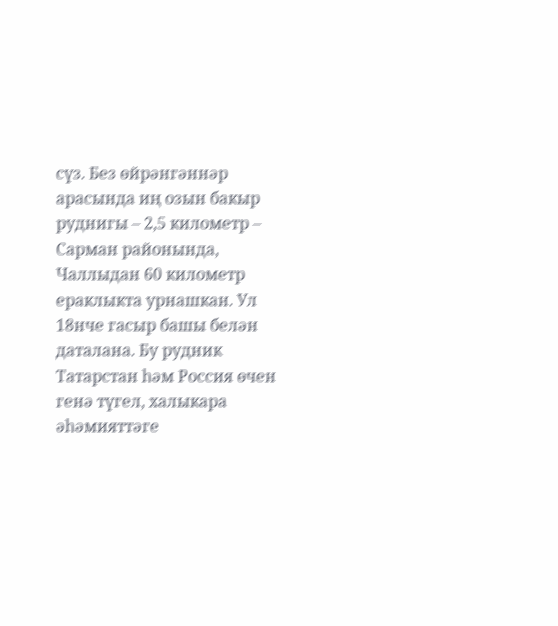сүз. Без өйрәнгәннәр арасында иң озын бакыр руднигы – 2,5 километр – Сарман районында, Чаллыдан 60 километр ераклыкта урнашкан. Ул 18нче гасыр башы белән даталана. Бу рудник Татарстан һәм Россия өчен генә түгел, халыкара әһәмияттәге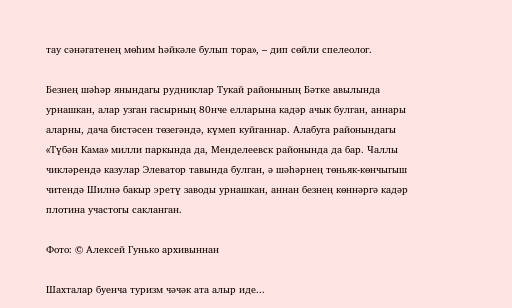тау сәнәгатенең мөһим һәйкәле булып тора», – дип сөйли спелеолог.

Безнең шәһәр янындагы рудниклар Тукай районының Бәтке авылында урнашкан, алар узган гасырның 80нче елларына кадәр ачык булган, аннары аларны, дача бистәсен төзегәндә, күмеп куйганнар. Алабуга районындагы «Түбән Кама» милли паркында да, Менделеевск районында да бар. Чаллы чикләрендә казулар Элеватор тавында булган, ә шәһәрнең төньяк-көнчыгыш читендә Шилнә бакыр эретү заводы урнашкан, аннан безнең көннәргә кадәр плотина участогы сакланган.

Фото: © Алексей Гунько архивыннан

Шахталар буенча туризм чәчәк ата алыр иде...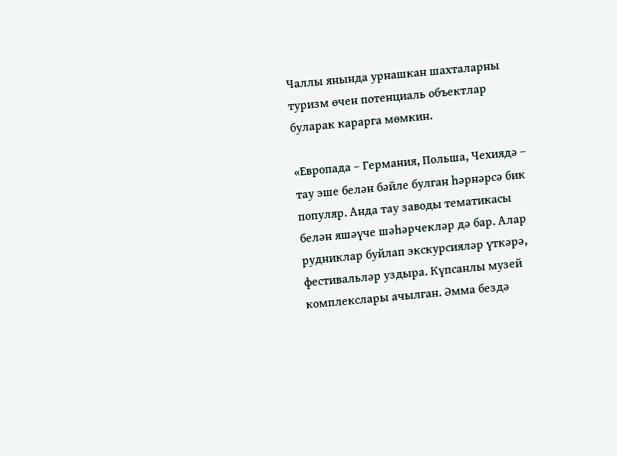Чаллы янында урнашкан шахталарны туризм өчен потенциаль объектлар буларак карарга мөмкин.

«Европада – Германия, Польша, Чехиядә – тау эше белән бәйле булган һәрнәрсә бик популяр. Анда тау заводы тематикасы белән яшәүче шәһәрчекләр дә бар. Алар рудниклар буйлап экскурсияләр үткәрә, фестивальләр уздыра. Күпсанлы музей комплекслары ачылган. Әмма бездә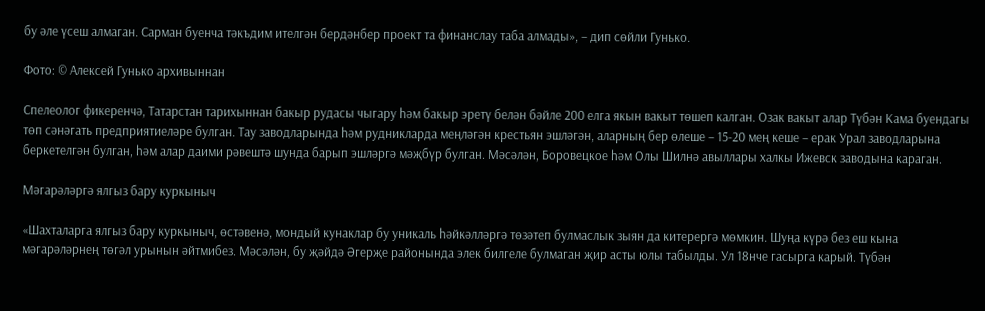бу әле үсеш алмаган. Сарман буенча тәкъдим ителгән бердәнбер проект та финанслау таба алмады», – дип сөйли Гунько.

Фото: © Алексей Гунько архивыннан

Спелеолог фикеренчә, Татарстан тарихыннан бакыр рудасы чыгару һәм бакыр эретү белән бәйле 200 елга якын вакыт төшеп калган. Озак вакыт алар Түбән Кама буендагы төп сәнәгать предприятиеләре булган. Тау заводларында һәм рудникларда меңләгән крестьян эшләгән, аларның бер өлеше – 15-20 мең кеше – ерак Урал заводларына беркетелгән булган, һәм алар даими рәвештә шунда барып эшләргә мәҗбүр булган. Мәсәлән, Боровецкое һәм Олы Шилнә авыллары халкы Ижевск заводына караган.

Мәгарәләргә ялгыз бару куркыныч

«Шахталарга ялгыз бару куркыныч, өстәвенә, мондый кунаклар бу уникаль һәйкәлләргә төзәтеп булмаслык зыян да китерергә мөмкин. Шуңа күрә без еш кына мәгарәләрнең төгәл урынын әйтмибез. Мәсәлән, бу җәйдә Әгерҗе районында элек билгеле булмаган җир асты юлы табылды. Ул 18нче гасырга карый. Түбән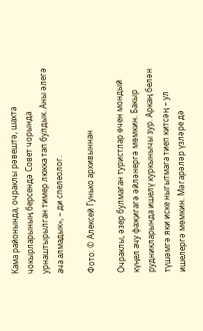Кама районында, очраклы рәвештә, шахта чокырларының берсендә Совет чорында урнаштырылган тимер люкка тап булдык. Аны әлегә ача алмадык», – ди спелеолог.

Фото: © Алексей Гунько архивыннан

Очраклы, әзер булмаган туристлар өчен мондый күңел ачу фаҗигагә әйләнергә мөмкин. Бакыр рудникларында ишелү куркынычы зур. Аркаң белән түшәмгә яки иске ныгытмага тиеп китсәң – ул ишелергә мөмкин. Мәгарәләр үзләре дә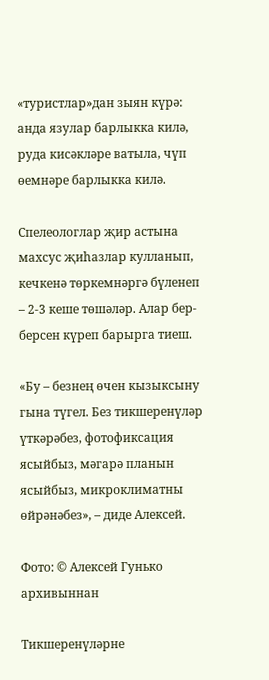«туристлар»дан зыян күрә: анда язулар барлыкка килә, руда кисәкләре ватыла, чүп өемнәре барлыкка килә.

Спелеологлар җир астына махсус җиһазлар кулланып, кечкенә төркемнәргә бүленеп – 2-3 кеше төшәләр. Алар бер-берсен күреп барырга тиеш.

«Бу – безнең өчен кызыксыну гына түгел. Без тикшеренүләр үткәрәбез, фотофиксация ясыйбыз, мәгарә планын ясыйбыз, микроклиматны өйрәнәбез», – диде Алексей.

Фото: © Алексей Гунько архивыннан

Тикшеренүләрне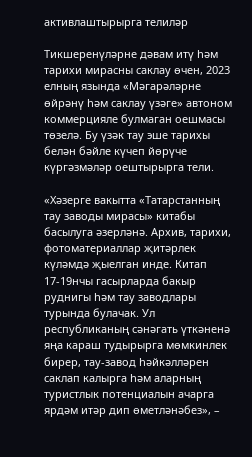активлаштырырга телиләр

Тикшеренүләрне дәвам итү һәм тарихи мирасны саклау өчен, 2023 елның язында «Мәгарәләрне өйрәнү һәм саклау үзәге» автоном коммерцияле булмаган оешмасы төзелә. Бу үзәк тау эше тарихы белән бәйле күчеп йөрүче күргәзмәләр оештырырга тели.

«Хәзерге вакытта «Татарстанның тау заводы мирасы» китабы басылуга әзерләнә. Архив, тарихи, фотоматериаллар җитәрлек күләмдә җыелган инде. Китап 17-19нчы гасырларда бакыр руднигы һәм тау заводлары турында булачак. Ул республиканың сәнәгать үткәненә яңа караш тудырырга мөмкинлек бирер, тау-завод һәйкәлләрен саклап калырга һәм аларның туристлык потенциалын ачарга ярдәм итәр дип өметләнәбез», –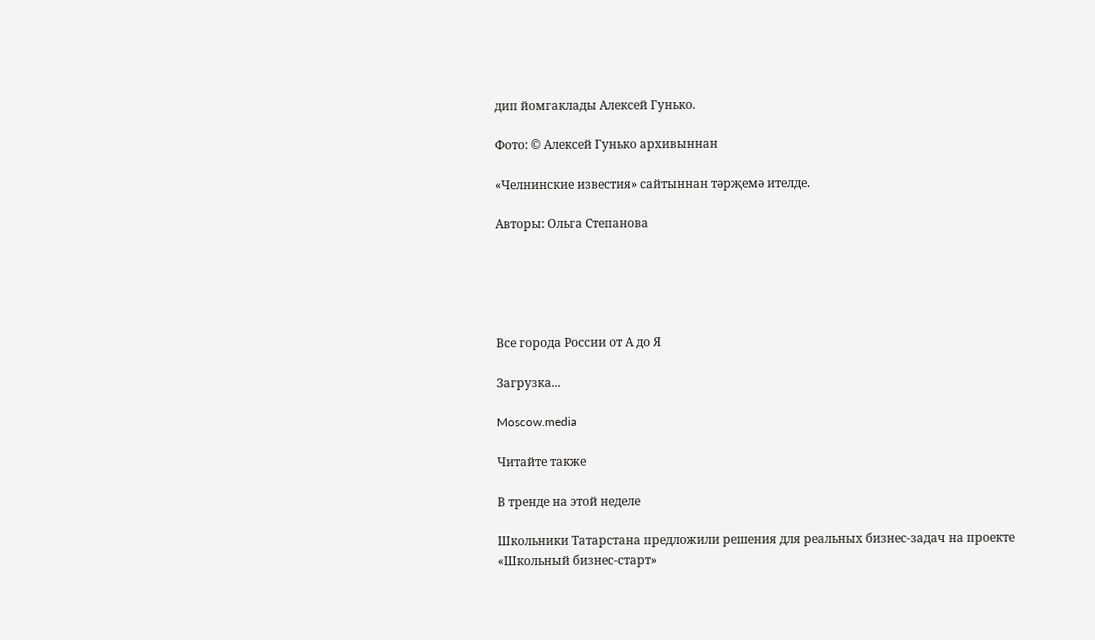дип йомгаклады Алексей Гунько.

Фото: © Алексей Гунько архивыннан

«Челнинские известия» сайтыннан тәрҗемә ителде.

Авторы: Ольга Степанова





Все города России от А до Я

Загрузка...

Moscow.media

Читайте также

В тренде на этой неделе

Школьники Татарстана предложили решения для реальных бизнес-задач на проекте «Школьный бизнес-старт»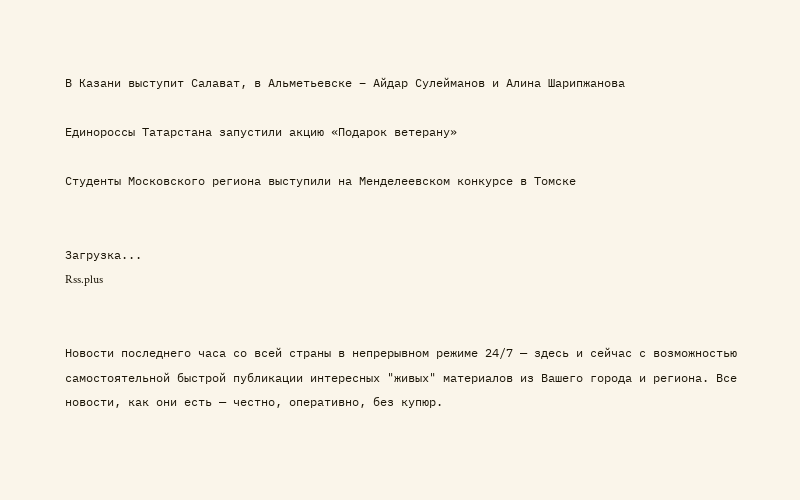В Казани выступит Салават, в Альметьевске – Айдар Сулейманов и Алина Шарипжанова

Единороссы Татарстана запустили акцию «Подарок ветерану»

Студенты Московского региона выступили на Менделеевском конкурсе в Томске


Загрузка...
Rss.plus


Новости последнего часа со всей страны в непрерывном режиме 24/7 — здесь и сейчас с возможностью самостоятельной быстрой публикации интересных "живых" материалов из Вашего города и региона. Все новости, как они есть — честно, оперативно, без купюр.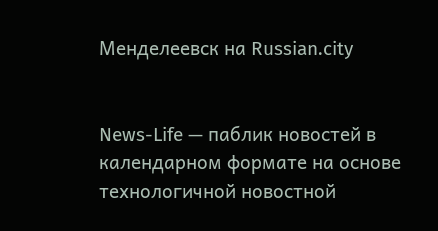Менделеевск на Russian.city


News-Life — паблик новостей в календарном формате на основе технологичной новостной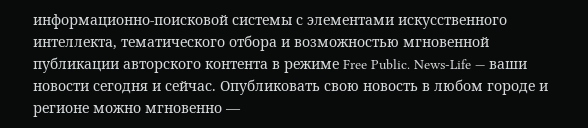информационно-поисковой системы с элементами искусственного интеллекта, тематического отбора и возможностью мгновенной публикации авторского контента в режиме Free Public. News-Life — ваши новости сегодня и сейчас. Опубликовать свою новость в любом городе и регионе можно мгновенно —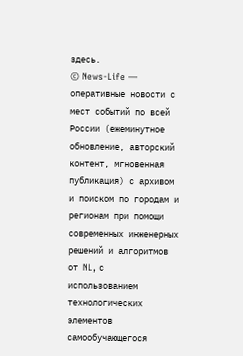здесь.
© News-Life — оперативные новости с мест событий по всей России (ежеминутное обновление, авторский контент, мгновенная публикация) с архивом и поиском по городам и регионам при помощи современных инженерных решений и алгоритмов от NL, с использованием технологических элементов самообучающегося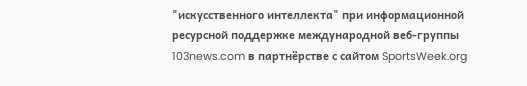"искусственного интеллекта" при информационной ресурсной поддержке международной веб-группы 103news.com в партнёрстве с сайтом SportsWeek.org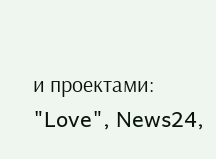и проектами: "Love", News24,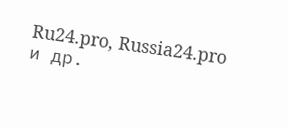Ru24.pro, Russia24.pro и др.